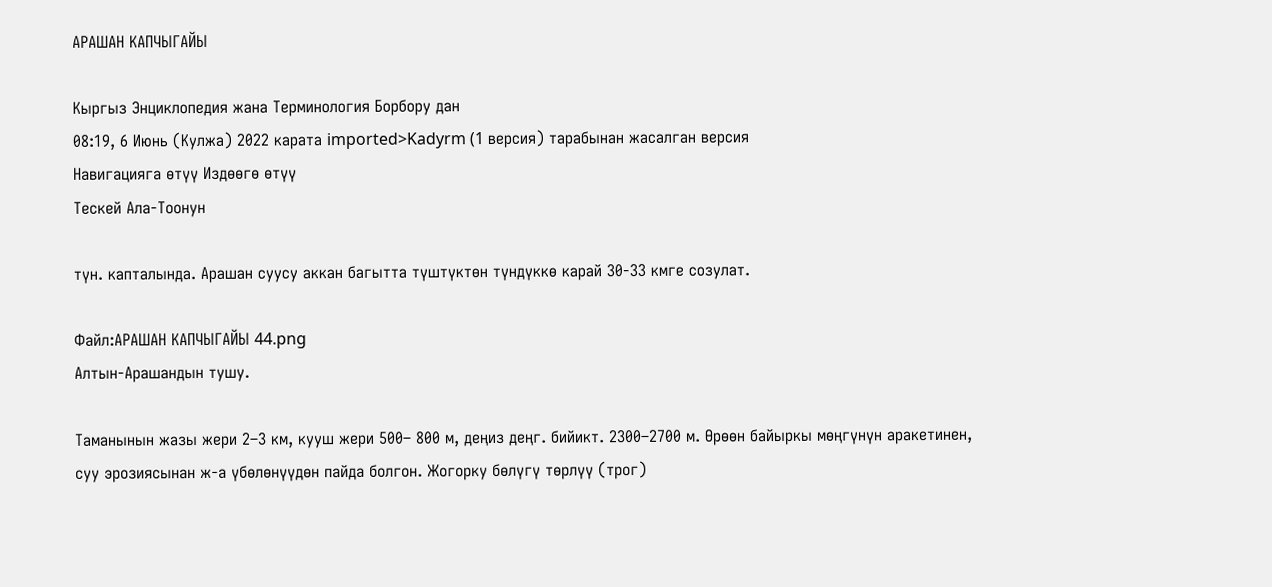АРАШАН КАПЧЫГАЙЫ

Кыргыз Энциклопедия жана Терминология Борбору дан
08:19, 6 Июнь (Кулжа) 2022 карата imported>Kadyrm (1 версия) тарабынан жасалган версия
Навигацияга өтүү Издөөгө өтүү
Тескей Ала-Тоонун

түн. капталында. Арашан суусу аккан багытта түштүктөн түндүккө карай 30-33 кмге созулат.

Файл:АРАШАН КАПЧЫГАЙЫ 44.png
Алтын-Арашандын тушу.

Таманынын жазы жери 2–3 км, кууш жери 500– 800 м, деңиз деңг. бийикт. 2300–2700 м. Өрөөн байыркы мөңгүнүн аракетинен, суу эрозиясынан ж-а үбөлөнүүдөн пайда болгон. Жогорку бөлүгү төрлүү (трог)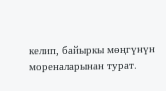келип, байыркы мөңгүнүн мореналарынан турат.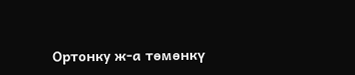Ортонку ж-а төмөнкү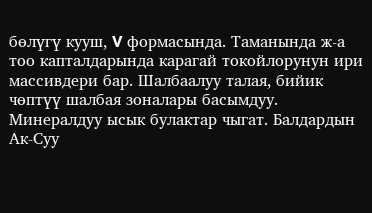бөлүгү кууш, V формасында. Таманында ж-а тоо капталдарында карагай токойлорунун ири массивдери бар. Шалбаалуу талая, бийик чөптүү шалбая зоналары басымдуу. Минералдуу ысык булактар чыгат. Балдардын Ак-Суу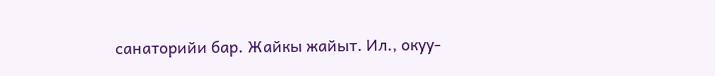санаторийи бар. Жайкы жайыт. Ил., окуу-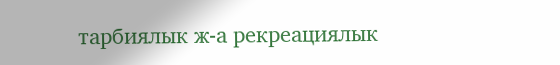тарбиялык ж-а рекреациялык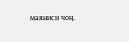маяниси чоң.